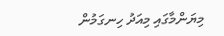މިޔަންމާގައި މިއަދު ހިނގަމުން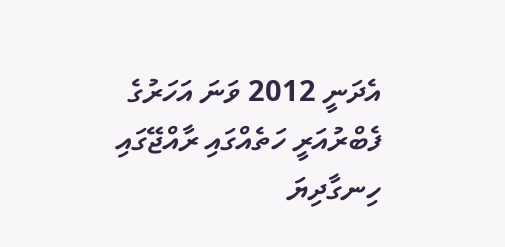އެދަނީ 2012 ވަނަ އަހަރުގެ ފެބްރުއަރީ ހަތެއްގައި ރާއްޖޭގައި ހިނގާދިޔަ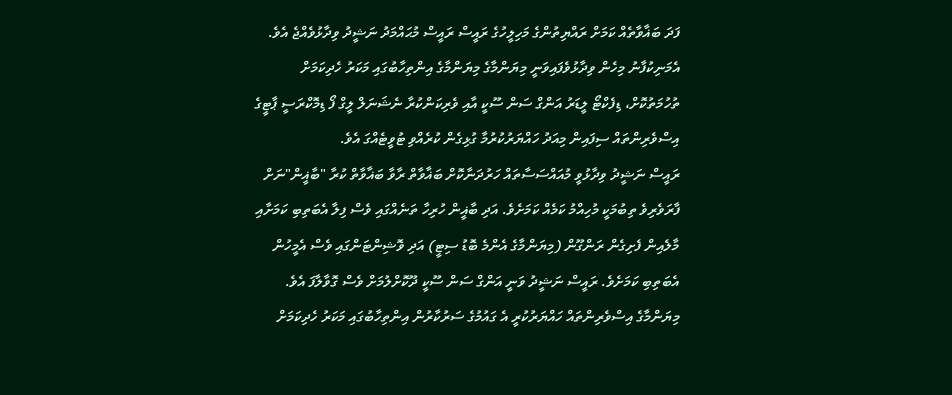ފަދަ ބަޣާވާތެއް ކަމަށް ރައްޔިތުންގެ މަހިލީހުގެ ރައީސް ރައީސް މުޙައްމަދު ނަޝީދު ވިދާޅުވެއްޖެ އެވެ.
އެމަނިކުފާނު މިހެން ވިދާޅުވެފައިވަނީ މިޔަންމާގެ މިޔަންމާގެ އިންތިހާބުގައި މަކަރު ހެދިކަމަށް ތުހުމަތުކޮށް، ޑިފެކްޓޯ ލީޑަރު އަންގް ސަން ސޫކީ އާއި ވެރިކަންކުރާ ނެޝަނަލް ލީގް ފޯ ޑިމޮކްރަސީ ޕާޓީގެ އިސްވެރިންތައް ސިފައިން މިއަދު ހައްޔަރުކުރުމާ ގުޅިގެން ކުރެއްވި ޓުވީޓެއްގަ އެވެ.
ރައީސް ނަޝީދު ވިދާޅުވީ މުއައްސަސާތައް ހަރުދަނާކޮށް ބަޣާވާތް ރާވާ ބަޣާވާތް ކުރާ "ބާޣީން"ނަށް ފާރަވެރިވެ ތިބުމަކީ މުހިއްމު ކަމެއް ކަމަށެވެ. އަދި ބާޣީން ހުރިހާ ތަނެއްގައި ވެސް ފިލާ އެބަތިބި ކަމަށާއި މާލެއިން ފެށިގެން ރަންގޫން (މިޔަންމާގެ އެންމެ ބޮޑު ސިޓީ) އަދި ވޮޝިންޓަންގައި ވެސް އެމީހުން އެބަތިބި ކަމަށެވެ. ރައީސް ނަޝީދު ވަނީ އަންގް ސަން ސޫކީ ދޫކޮށްލުމަށް ވެސް ގޮވާލާފަ އެވެ.
މިޔަންމާގެ އިސްވެރިންތައް ހައްޔަރުކުރީ އެ ގައުމުގެ ސަރުކާރުން އިންތިހާބުގައި މަކަރު ހެދިކަމަށް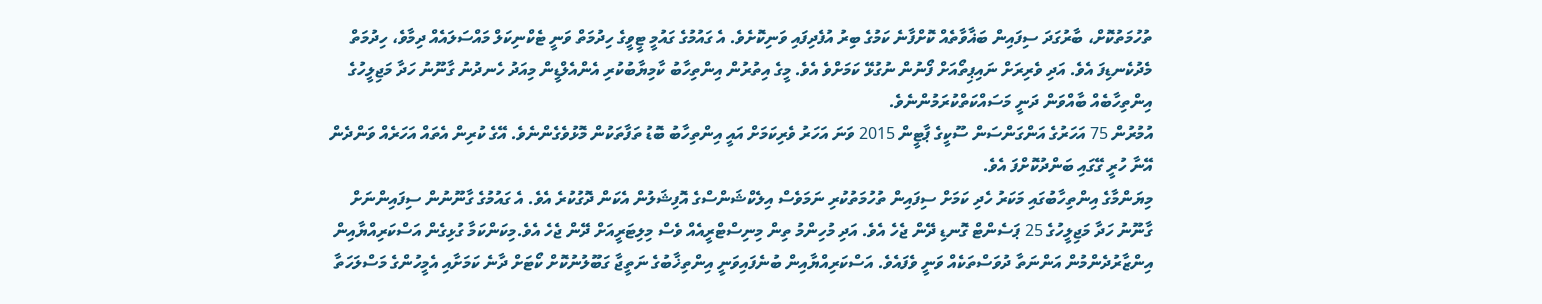ތުހުމަތުކޮށް، ބާރުގަދަ ސިފައިން ބަޣާވާތެއް ކޮށްފާނެ ކަމުގެ ބިރު އުފެދިފައި ވަނިކޮށެވެ. އެ ގައުމުގެ ގައުމީ ޓީވީގެ ހިދުމަތް ވަނީ ޓެކްނިކަލް މައްސަލައެއް ދިމާވެ، ހިދުމަތް މެދުކެނޑިފަ އެވެ. އަދި ވެރިރަށް ނައިޕިތޯއަށް ފޯނުން ނުގުޅޭ ކަމަށްވެ އެވެ. މީގެ އިތުރުން އިންތިހާބު ކާމިޔާބުކުރި އެންއެލްޑީން މިއަދު ހެނދުނު ގާނޫނު ހަދާ މަޖިލީހުގެ އިންތިހާބެއް ބާއްވަން ދަނީ މަސައްކަތްކުރަމުންނެވެ.
އުމުރުން 75 އަހަރުގެ އަންގަންސަން ސޫކީގެ ޕާޓީން 2015 ވަނަ އަހަރު ވެރިކަމަށް އައީ އިންތިހާބު ބޮޑު ތަފާތަކުން މޮޅުވެގެންނެވެ. އޭގެ ކުރިން އެތައް އަހަރެއް ވަންދެން އޭނާ ހުރީ ގޭގައި ބަންދުކޮށްފަ އެވެ.
މިޔަންމާގެ އިންތިހާބުގައި މަކަރު ހެދި ކަމަށް ސިފައިން ތުހުމަތުކުރި ނަމަވެސް އިލެކްޝަންސްގެ އޮފިޝަލުން އެކަން ދޮގުކުރެ އެވެ. އެ ގައުމުގެ ގާނޫނުން ސިފައިންނަށް ގާނޫނު ހަދާ މަޖިލީހުގެ 25 ޕަސެންޓް ގޮނޑި ދޭން ޖެހެ އެވެ. އަދި މުހިންމު ތިން މިނިސްޓްރީއެއް ވެސް މިލިޓަރީއަށް ދޭން ޖެހެ އެވެ.މިކަންކަމާ ގުޅިގެން އަސްކަރިއްޔާއިން އިންޒާރުދެންމުން އަންނަތާ ދުވަސްތަކެއް ވަނީ ވެފައެވެ. އަސްކަރިއްޔާއިން ބުނެފައިވަނީ އިންތިޚާބުގެ ނަތީޖާ ގަބޫލުނުކޮށް ކޯޓަށް ދާނެ ކަމަށާއި އެމީހުންގެ މަސްލަހަތާ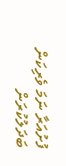ފުށުއަރާ ނަމަ ވެރިކަން ބަދަލުކުރަން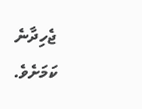ޖެހިދާނެ ކަމަށެވެ.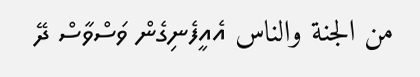من الجنة والناس އެއީފެނިގެން ވަސްވާސް ދޭ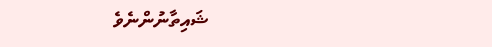ޝައިތާނުންނެވެ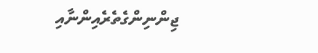ޖިންނިންގެތެރެއިންނާއި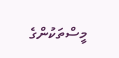މީސްތަކުންގެ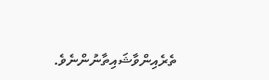ތެރެއިންވާޝައިތާނުންނެވެ.